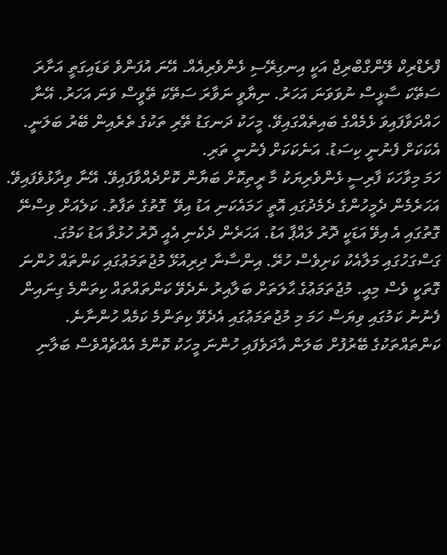ފްރެޑްރިކް ލޭންގްބްރިޖް އަކީ އިނގިރޭސި ޅެންވެރިއެއް. އޭނަ އުފަންވެ ވަޑައިގަތީ އަށާރަ ސަތޭކަ ސާޅީސް ނުވަވަނަ އަހަރު. ނިޔާވީ ނަވާރަ ސަތޭކަ ތޭވީސް ވަނަ އަހަރު. އޭނާ ހައްދަވާފައިވަ ޅެމެއްގެ ބައިތެއްގައިވޭ. މީހަކު ދަނގަޑު ތޭރި ތަކުގެ ތެރެއިން ބޭރު ބަލަނީ. އެކަކަށް ފެނުނީ ކިސަޑު. އަނެކަކަށް ފެނުނީ ތަރި.
ހަމަ މިވާހަކަ ފާރިސީ ޅެންވެރިޔަކު މާ ރީތިކޮށް ބަޔާން ކޮށްދެއްވާފައިވޭ. އޭނާ ވިދާޅުވެފައިވޭ. އަހަރެމެން ދެމީހުންގެ ދެމެދުގައި އޮތީ ހަމައެކަނި އަޑު އިވޭ  ގޮތުގެ ތަފާތު. ކަލެއަށް ވިސްނޭ ގޮތުގައި އެ އިވޭ އަޑަކީ ދޮރު ލައްޕާ އަޑު. އަހަރެން ދެކެނި އެއީ ދޮރު ހުޅުވާ އަޑު ކަމުގަ.
ގަސްގަހުގައި މަލާއެކު ކަށިވެސް ހުރޭ. އިންސާނާ ދިރިއުޅޭ މުޖުތަމަޢުގައި ކަންތައް ހުންނަ ގޮތަކީ ވެސް މިއީ. މުޖުތަމަޢުގެ ޙާލަތަށް ބަލާއިރު ނެދެވޭ ކަންތައްތައް ކިތަންމެ ގިނައިން ފެނުނު ކަމުގައި ވިޔަސް ހަމަ މި މުޖުތަމަޢުގައި އެދެވޭ ކިތަންމެ ކަމެއް ހުންނާނެ. ކަންތައްތަކުގެ ބޭރުފުށް ބަލަން އާދަވެފައި ހުންނަ މީހަކު ކޮންމެ އެއްޗެއްވެސް ބަލާނި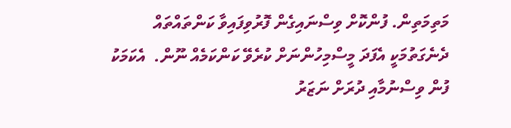މަތިމަތިން. ފުންކޮށް ވިސްނައިގެން ފޮރުވިފައިވާ ކަންތައްތައް ދެނެގަތުމަކީ އެފަދަ މީސްމިހުންނަށް ކުރެވޭ ކަންކަމެއް ނޫން.  އެކަމަކު ފުން ވިސްނުމާއި ދުރަށް ނަޒަރު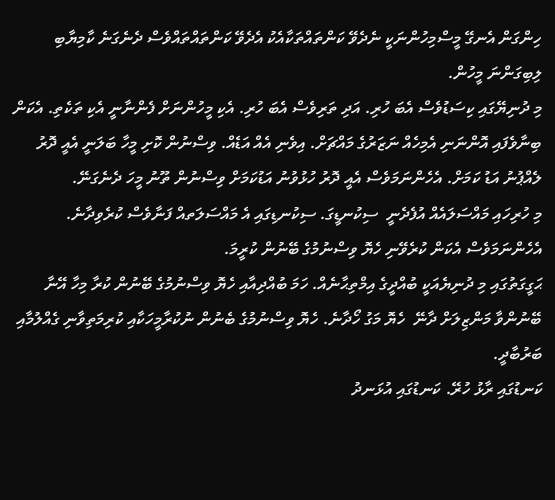ހިންގަން އެނގޭ މީސްމިހުންނަކީ ނެދެވޭ ކަންތައްތަކާއެކު އެދެވޭ ކަންތައްތައްވެސް ދެނެގަނެ ކާމިޔާބި ލިބިގަންނަ މީހުން.
މި ދުނިޔޭގައި ކިސަޑުވެސް އެބަ ހުރި. އަދި ތަރިވެސް އެބަ ހުރި. އެކި މީހުންނަށް ފެންނާނީ އެކި ތަކެތި. އެކަން ބިނާވެފައި އޮންނަނި އެމިހެއް ނަޒަރުގެ މައްޗަށް. އިވެނި އެއް އަޑެއް. ވިސްނުން ކޮށި މީހާ ބަލަނީ އެއީ ދޮރު ލެއްޕުނު އަޑު ކަމަށް. އެހެންނަމަވެސް އެއީ ދޮރު ހުޅުވުނު އަޑުކަމަށް ވިސްނުން ތޫނު މީހަ ދެނެގަނޭ.
މި ހުރިހައި މައްސަލައެއް އުފެދެނީ  ސިކުނޑީގަ. ސިކުނޑިގައި އެ މައްސަލަތއް ފަނާވެސް ކުރެވިދާނެ. އެހެންނަމަވެސް އެކަން ކުރެވޭނި ހެޔޮ ވިސްނުމުގެ ބޭނުން ކުރީމަ.
ޙަގީގަތުގައި މި ދުނިޔެއަކީ ބުއްދީގެ އިމްތިޙާނެއް. ހަމަ ބުއްދިއާއި ހެޔޮ ވިސްނުމުގެ ބޭނުން ކުރާ މިހާ އޭނާ ބޭނުންވާ މަންޒިލަށް ދާނޭ  ހެޔޮ މަގު ހޯދާނެ. ހެޔޮ ވިސްނުމުގެ ބެނުން ނުކުރާމީހަކާއި ކުރިމަތިވާނި ގެއްލުމާއި ބަރުބާދީ.
ކަނޑުގައި ރާޅު ހުރޭ. ކަނޑުގައި އުޅަނދު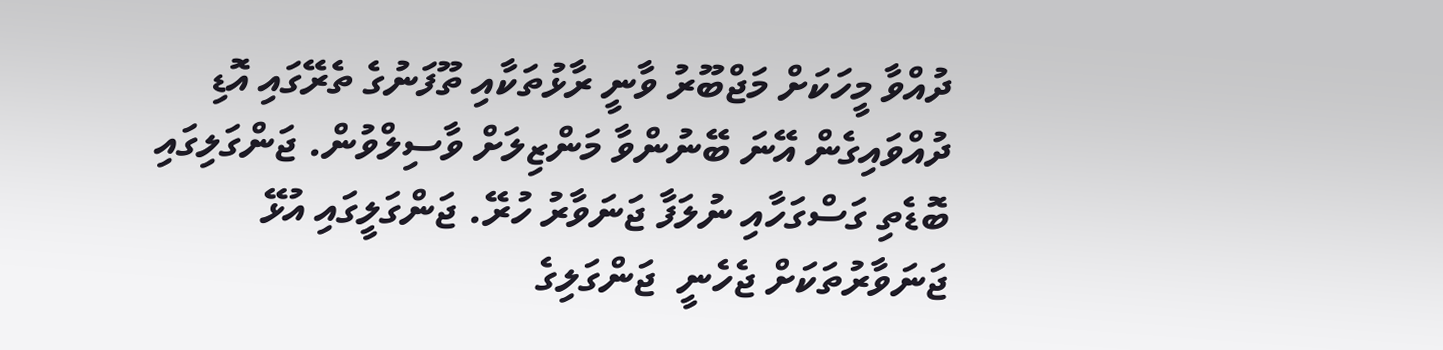ދުއްވާ މީހަކަށް މަޖްބޫރު ވާނީ ރާޅުތަކާއި ތޫފަނުގެ ތެރޭގައި އޮޑި ދުއްވައިގެން އޭނަ ބޭނުންވާ މަންޒިލަށް ވާސިލްވުން. ޖަންގަލިގައި ބޮޑެތި ގަސްގަހާއި ނުލަފާ ޖަނަވާރު ހުރޭ. ޖަންގަލީގައި އުޅޭ ޖަނަވާރުތަކަށް ޖެހެނީ  ޖަންގަލިގެ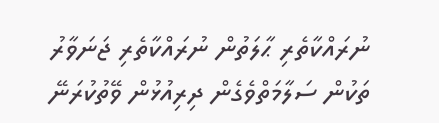ނުރައްކާތެރި ޙާލަތުން ނުރައްކާތެރި ޖަނަވާރު ތަކުން ސަލާމަތްވެގެން ދިރިއުޅުން ވޭތުކުރަނޭ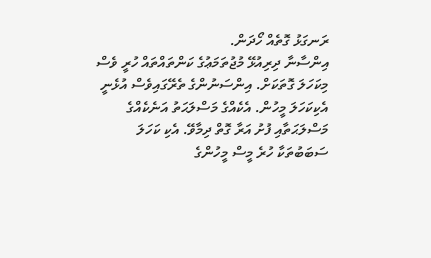ރަނގަޅު ގޮތެއް ހޯދަން.
އިންސާނާ ދިރިއުޅޭ މުޖުތަމަޢުގެ ކަންތައްތައް ހުރީ ވެސް މިކަހަލަ ގޮތަކަށް. އިންސަނުންގެ ތެރޭގައިވެސް އުޅެނީ އެކިކަހަލަ މީހުން. އެކެއްގެ މަސްލަޙަތު އަނެކެއްގެ މަސްލަޙަތާއި ފުށު އަރާ ގޮތް ދިމާވޭ. އެކި ކަހަލަ ސަބަބުތަކާ ހުރެ މީސް މީހުންގެ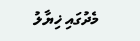މެދުގައި ޚިޔާލު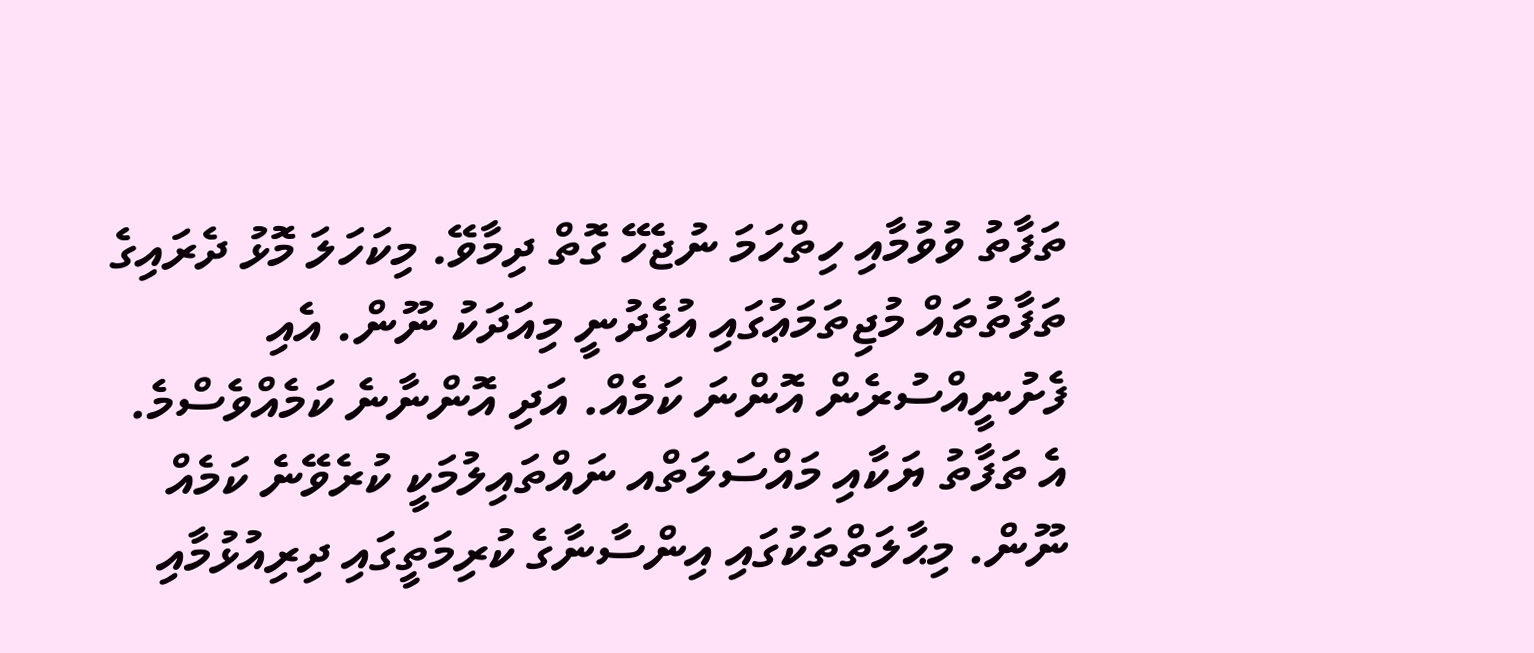ތަފާތު ވުވުމާއި ހިތްހަމަ ނުޖެހޭ ގޮތް ދިމާވޭ. މިކަހަލަ މޮޅު ދެރައިގެ ތަފާތުތައް މުޖިތަމަޢުގައި އުފެދުނީ މިއަދަކު ނޫން. އެއި ފެށުނީއްސުރެން އޮންނަ ކަމެއް. އަދި އޮންނާނެ ކަމެއްވެސްމެ. އެ ތަފާތު ޔަކާއި މައްސަލަތްއ ނައްތައިލުމަކީ ކުރެވޭނެ ކަމެއް ނޫން. މިޙާލަތްތަކުގައި އިންސާނާގެ ކުރިމަތީގައި ދިރިއުޅުމާއި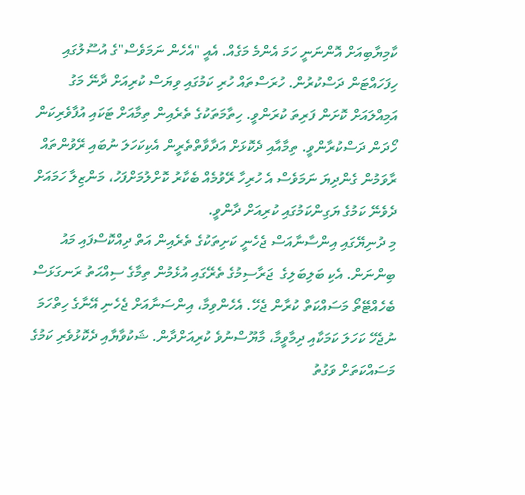ކާމިޔާބިއަށް އޮންނަނީ ހަމަ އެންމެ މަގެއް. އެއީ "އެހެން ނަމަވެސް"ގެ އުސޫލުގައި ހިފަހައްޓަން ދަސްކުރުން. ހުރަސްތައް ހުރި ކަމުގައި ވިޔަސް ކުރިއަށް ދާނޭ މަގު އަމިއްލައަށް ކޮށަން ފަރިތަ ކުރަންވީ. ހިތާމަތަކުގެ ތެރެއިން ތިމާއަށް ޓަކައި އުފާވެރިކަން ހޯދަން ދަސްކުރާންވީ. ތިމާއާއި ދެކޮޅަށް އަދާވާތްތެރީން އެކިކަހަލަ ނުބައި ރޭވުންތައް ރާވަމުން ގެންދިޔަ ނަމަވެސް އެ ހުރިހާ ރޭވުމެއް ބެކާރު ކޮށްލުމަށްފަހު، މަންޒިލާ ހަމައަށް ދެވެނޭ ކަމުގެ ޔަގިންކަމުގައި ކުރިއަށް ދާންވީ.
މި ދުނިޔޭގައި އިންސާނާއަސް ޖެހެނީ ކަށިތަކުގެ ތެރެއިން އަތް ދިއްކޮސްފައި މައު ބިންނަން. އެކި ބަލިބަލިގެ  ޖަރާސިމުގެ ތެރޭގައި އުޅެމުން ތިމާގެ ސިއްޙަތު ރަނގަޅަސް ބެހެއްޓޭތޯ މަސައްކަތް ކުރާން ޖެހޭ. އެހެންވިމާ، އިންސަނާއަށް ޖެހެނި އޭނާގެ ހިތްހަމަ ނުޖެހޭ ކަހަލަ ކަމަކާއި ދިމާވީމާ، މާޔޫސްނުވެ ކުރިއަށްދާން. ޝަކުވާޔާއި ދެކޮޅުވެރި ކަމުގެ މަސައްކަތަށް ވަގުތު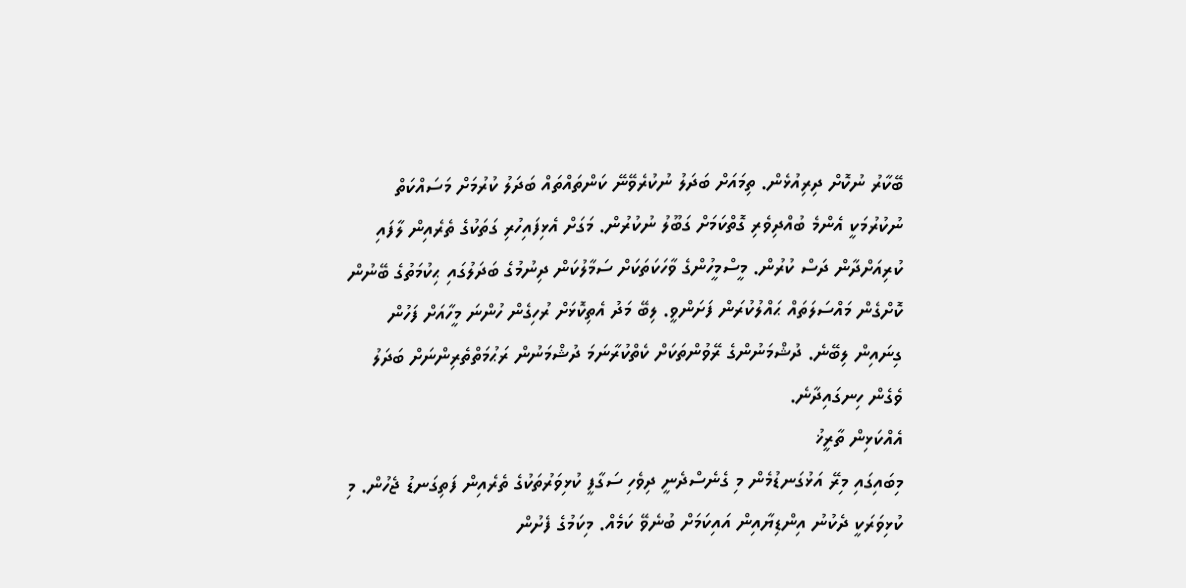ބޭކާރު ނުކޮށް ދިރިއުޅެން. ތިމައަށް ބަދަލު ނުކުރެވޭނޭ ކަންތައްތައް ބަދަލު ކުރުމަށް މަސައްކަތް ނުކުރުމަކީ އެންމެ ބުއްދިވެރި ގޮތްކަމަށް ގަބޫލު ނުކުރުން. މަގަށް އެޅިފައިހުރި ގަތަކުގެ ތެރެއިން ލާފައި ކުރިއަށްދާން ދަސް ކުރުން. މީސްމީހުންގެ ވާހަކަތަކަށް ސަމާލުކަން ދިނުމުގެ ބަދަލުގައި ޙިކުމަތުގެ ބޭނުން ކޮށްގެން މައްސަލަތައް ޙައްލުކުރަން ފަށަންވީ. ލިބޭ މަދު އެތިކޮޅަށް ރުހިގެން ހުންނަ މީހާއަށް ފަހުން ގިނައިން ލިބޭނެ. ދުޝްމަނުންގެ ރޭވުންތަކަށް ކެތްކުރާނަމަ ދުޝްމަނުން ރަޙުމަތްތެރިންނަށް ބަދަލު ވެގެން ހިނގައިދާނެ.
އެއްކަޅިން ތާރީޚު
މިބައިގައި މިރޭ އަޅުގަނޑުމެން މި ގެނެސްދެނީ ދިވެހި ސަގާފީ ކުޅިވަރުތަކުގެ ތެރެއިން ފަތިގަނޑު ޖެހުން. މި ކުޅިވަރަކީ ދެކުނު އިންޑިޔާއިން އައިކަމަށް ބުނެވޭ ކަމެއް. މިކަމުގެ ފެށުން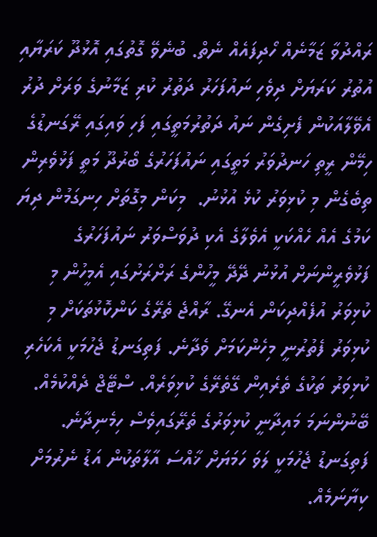ރައްދުވާ ޒަމާނެއް ހޯދިފައެއް ނެތް. ބުނެވޭ ގޮތުގައި އޮޅުދޫ ކަރަޔާއި އުތުރު ކަރަޔަށް ދިވެހި ނައުފަހަރު ދަތުރު ކުރި ޒަމާނުގެ ވަރަށް ދުރު އެވޭލާއަކުން ފެށިގެން ނައު ދަތުރުމަތީގައި ފަހި ވައިގައި ރޭގަނޑުގެ ހިމޭން ރީތި ހަނދުވަރު މަތީގައި ނައުފަހަރުގެ ބޯރުދޫ މަތީ ފަޅުވެރިން ތިބެގެން މި ކުޅިވަރު ކުޅެ އުޅުނު.  މިކަން މިގޮތަށް ހިނގަމުން ދިޔަ ކަމުގެ އެއް ހެއްކަކީ އެވެލާގެ އެކި ދުވަސްވަރު ނައުފަހަރުގެ ފަޅުވެރީންނަށް އުޅުނު ދޭދޭ މީހުންގެ ރަށްރަށުގައި އެމީހުން މި ކުޅިވަރު އުފެއްދިކަން އެނގޭ. ރާއްޖެ ތެރޭގެ ކަންކޮޅުތަކަށް މި ކުޅިވަރު ފެތުރުނީ މިހެންކަމަށް ވެދާނެ. ފަތިގަނޑު ޖެހުމަކީ އެކަހެރި ކުޅިވަރު ތަކުގެ ތެރެއިން ގޭތެރޭގެ ކުޅިވަރެއް. ސްޓޭޖް ދެއްކުމެއް. ބޭނުންނަމަ މައިދާނީ ކުޅިވަރުގެ ތެރޭގައިވެސް ހިމެނިދާނެ. ފަތިގަނޑު ޖެހުމަކީ ލަވަ ހަމަޔަށް ޚާއްސަ އާލާތަކުން އަޑު ނެރުމަށް ކިޔާނަމެއް.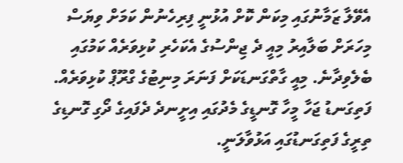އެވޭލާ ޒަމާނުގައި މިކަން ކޮށް އުޅުނީ ފިރިހެނުން ކަމަށް ވިޔަސް މިހަރަށް ބަލާއިރު މިއީ ދެ ޖިންސުގެ އެކަހެރި ކުޅިވަރެއް ކަމުގައި ބެލެވިދާނެ. މިއީ ގާތްގަނޑަކަށް ފަނަރަ މިނިޓުގެ ގްރޫޕް ކުޅިވަރެއް.
ފަތިގަނޑު ޖަހާ މީހާ ގޮނޑީގެ މެދުގައި އިށީނދެ ދެފައިގެ ދޯގި ގޮނޑިގެ ތިރީގެ ފަތިގަނޑުގައި އަޅުވާލަނީ.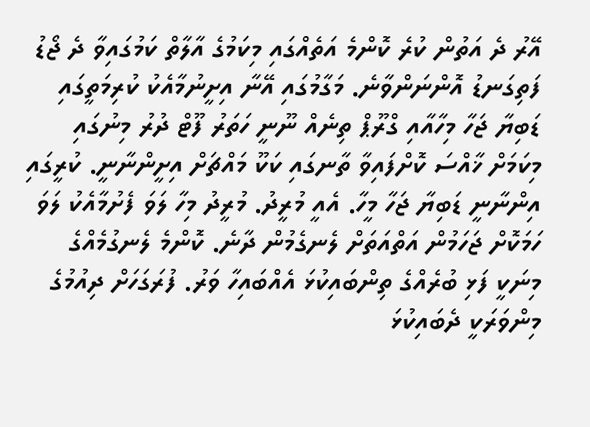އޭރު ދެ އަތުން ކުރެ ކޮންމެ އަތެއްގައި މިކަމުގެ އާލާތް ކަމުގައިވާ ދެ ޖޯޑު ފަތިގަނޑު އޮންނަންވާނެ. މަގާމުގައި އޭނާ އިށީނުމާއެކު ކުރިމަތީގައި ޑަބިޔާ ޖަހާ މިހާއާއި ގްރޫޕް ތިނެއް ނޫނީ ހަތަރު ފޫޓް ދުރު މިނުގައި މިކަމަށް ޚާއްސަ ކޮށްފައިވާ ތާނގައި ކަކޫ މައްޗަށް އިށީންނާނީ. ކުރީގައި އިންނާނީ ޑަބިޔާ ޖަހާ މީހާ. އެއީ މުރީދު. މުރީދު މިހާ ލަވަ ފެށުމާއެކު ލަވަ ހަމަކޮށް ޖަހަމުން އަތްއަތަށް ލެނގެމުން ދާނެ. ކޮންމެ ލެނގުމެއްގެ މިނަކީ ފަޅި ބުރެއްގެ ތިންބައިކުޅަ އެއްބައިހާ ވަރު. ފުރަގަހަށް ދިއުމުގެ މިންވަރަކީ ދެބައިކުޅަ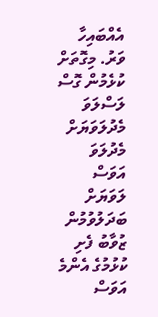އެއްބައިހާ ވަރު. މިގޮތަށް ކުޅެމުން ގޮސް ލަސްލަވަ މެދުލަވަޔަށް މެދުލަވަ އަވަސް ލަވަޔަށް ބަދަލުވުމުން ޒުވާބު ފެށި ކުޅުމުގެ އެންމެ އަވަސް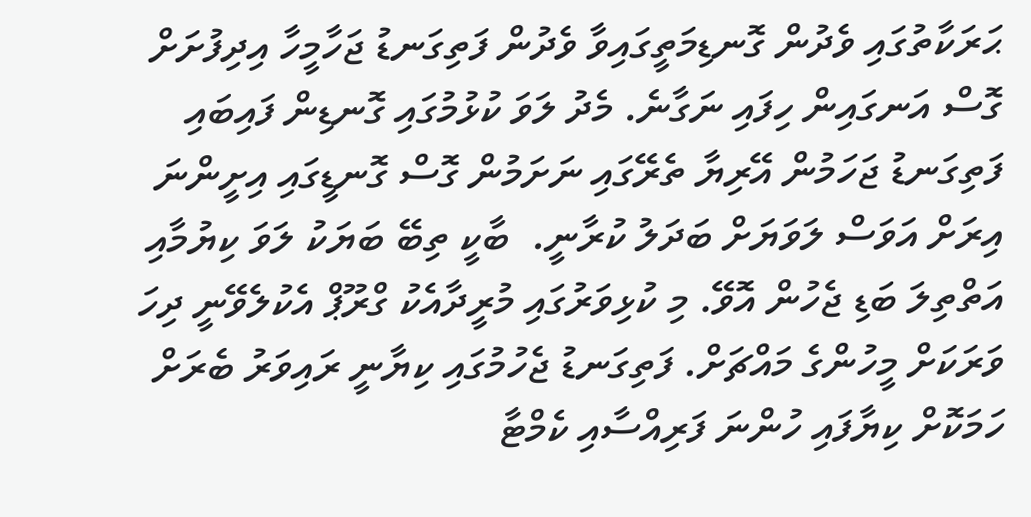ޙަރަކާތުގައި ވެދުން ގޮނޑިމަތީގައިވާ ވެދުން ފަތިގަނޑު ޖަހާމީހާ އިދިފުށަށް ގޮސް އަނގައިން ހިފައި ނަގާނެ. މެދު ލަވަ ކުޅުމުގައި ގޮނޑިން ފައިބައި ފަތިގަނޑު ޖަހަމުން އޭރިޔާ ތެރޭގައި ނަށަމުން ގޮސް ގޮނޑީގައި އިށީންނަ އިރަށް އަވަސް ލަވަޔަށް ބަދަލު ކުރާނީ.  ބާކީ ތިބޭ ބަޔަކު ލަވަ ކިޔުމާއި އަތްތިލަ ބަޑި ޖެހުން އޮވޭ. މި ކުޅިވަރުގައި މުރީދާއެކު ގްރޫޕް އެކުލެވޭނީ ދިހަ ވަރަކަށް މީހުންގެ މައްޗަށް. ފަތިގަނޑު ޖެހުމުގައި ކިޔާނީ ރައިވަރު ބެރަށް ހަމަކޮށް ކިޔާފައި ހުންނަ ފަރިއްސާއި ކެމްޓާ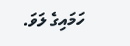ހަމައިގެ ލަވަ.